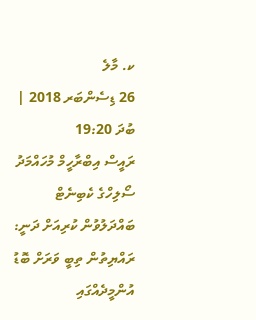ކ. މާލެ
26 ޑިސެންބަރ 2018 | ބުދަ 19:20
ރައީސް އިބްރާހީމް މުހައްމަދު ސޯލިހްގެ ކެބިނެޓް ބައްދަލުވުން ކުރިއަށް ދަނީ: ރައްޔިތުން ތިބީ ވަރަށް ބޮޑު އުންމީދެއްގައި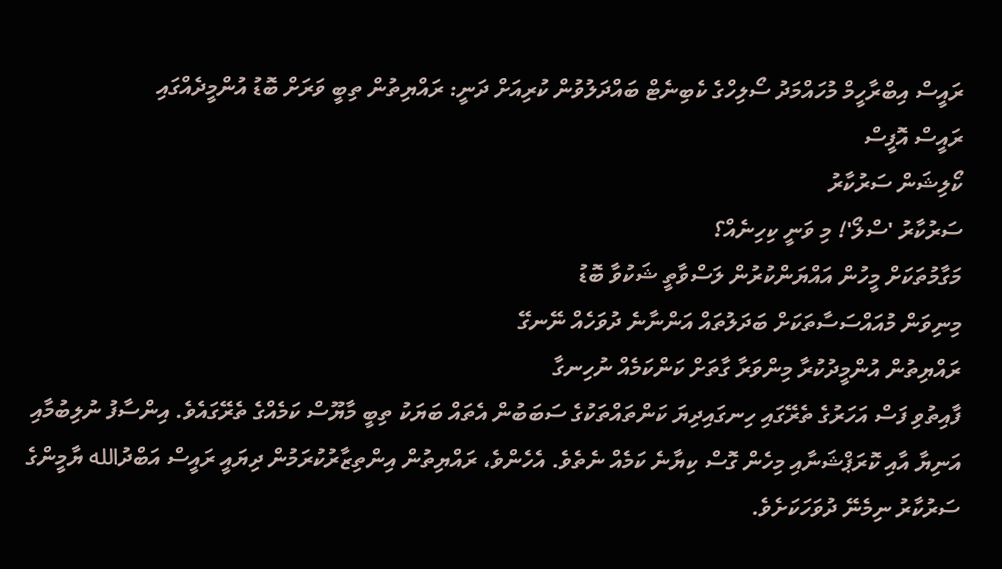ރައީސް އިބްރާހީމް މުހައްމަދު ސޯލިހްގެ ކެބިނެޓް ބައްދަލުވުން ކުރިއަށް ދަނީ: ރައްޔިތުން ތިބީ ވަރަށް ބޮޑު އުންމީދެއްގައި
ރައީސް އޮފީސް
ކޯލިޝަން ސަރުކާރު
ސަރުކާރު 'ސްލޯ'! މި ވަނީ ކިހިނެއް؟
މަގާމުތަކަށް މީހުން އައްޔަންކުރުން ލަސްވާތީ ޝަކުވާ ބޮޑު
މިނިވަން މުއައްސަސާތަކަށް ބަދަލުތައް އަންނާނެ ދުވަހެއް ނޭނގޭ
ރައްޔިތުން އުންމީދުކުރާ މިންވަރާ ގާތަށް ކަންކަމެއް ނުހިނގާ
ފާއިތުވި ފަސް އަހަރުގެ ތެރޭގައި ހިނގައިދިޔަ ކަންތައްތަކުގެ ސަބަބުން އެތައް ބަޔަކު ތިބީ މާޔޫސް ކަމެއްގެ ތެރޭގައެވެ. އިންސާފު ނުލިބުމާއި އަނިޔާ އާއި ކޮރަޕްޝަނާއި މިހެން ގޮސް ކިޔާނެ ކަމެއް ނެތެވެ. އެހެންވެ، ރައްޔިތުން އިންތިޒާރުކުރަމުން ދިޔައީ ރައީސް އަބްދުالله ޔާމީންގެ ސަރުކާރު ނިމެނޭ ދުވަހަކަށެވެ.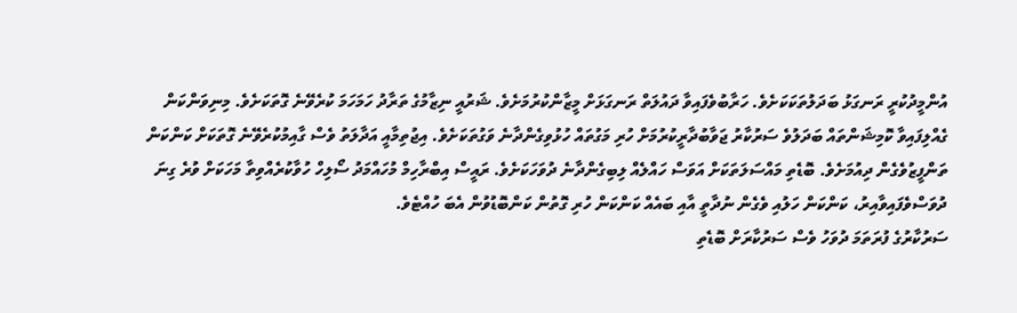އުންމީދުކުރީ ރަނގަޅު ބަދަލުތަކަކަށެވެ. ހަރާބުވެފައިވާ ދައުލަތް ރަނގަޅަށް މީޒާންކުރުމަށެވެ. ޝަރުއީ ނިޒާމުގެ ތަރާދު ހަމަހަމަ ކުރެވޭނެ ގޮތަކަށެވެ. މިނިވަންކަން ގެއްލިފައިވާ ކޮމިޝަންތައް ބަދަލުވެ ސަރުކާރު ޖަވާބުދާރީކުރުމަށް ހުރި މަގުތައް ހުޅުވިގެންދާނެ ވަގުތަކަށެވެ. އިޖުތިމާއީ އަދާލަތު ވެސް ގާއިމުކުރެވޭނެ ގޮތަކަށް ކަންކަން ތަންފީޒުވެގެން ދިއުމަށެވެ. ބޮޑެތި މައްސަލަތަކަށް އަވަސް ހައްލެއް ލިބިގެންދާނެ ދުވަހަކަށެވެ. ރައީސް އިބްރާހިމް މުހައްމަދު ސޯލިހް ހުވާކުރެއްވިތާ މަހަކަށް ވުރެ ގިނަ ދުވަސްވެފައިވާއިރު، ކަންކަން ހަލުއި ވެގެން ނުދާތީ އާއި ބައެއް ކަންކަން ހުރި ގޮތުން ކަންބޮޑުވުން އެބަ ހުއްޓެވެ.
ސަރުކާރުގެ ފުރަތަމަ ދުވަހު ވެސް ސަރުކާރަށް ބޮޑެތި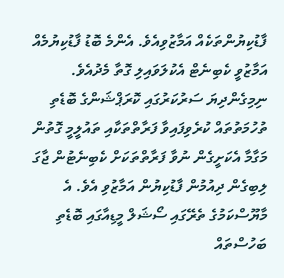ފާޑުކިޔުންތަކެއް އަމާޒުވިއެވެ. އެންމެ ބޮޑު ފާޑުކިޔުމެއް އަމާޒުވީ ކެބިނެޓް އެކުލަވައިލި ގޮތާ މެދުއެވެ. ނިމިގެންދިޔަ ސަރުކަރުގައި ކޮރަޕްޝަންގެ ބޮޑެތި ތުހުމަތުތައް ކުރެވިފައިވާ ފަރާތްތަކާއި ތައުލީމީ ގޮތުން މަގާމާ އެކަށީގެން ނުވާ ފަރާތްތަކަށް ކެބިނެޓުން ޖާގަ ލިބިގެން ދިއުމުން ފާޑުކިޔުން އަމާޒުވި އެވެ. އެ މާޔޫސްކަމުގެ ތެރޭގައި ސޯޝަލް މީޑިއާގައި ބޮޑެތި ބަހުސްތައް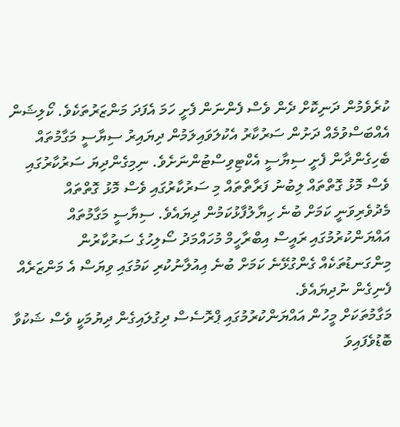ކުރެވެމުން ދަނިކޮށް ދެން ވެސް ފެންނަން ފެށީ ހަމަ އެފަދަ މަންޒަރުތަކެވެ. ކޯލިޝަން އެއްބަސްވުމެއް ދަށުން ސަރުކާރު އެކުލަވައިލަމުން ދިޔައިރު ސިޔާސީ މަގާމުތައް ބެހިގެންދާން ފެށީ ސިޔާސީ އެކްޓިވިސްޓުންނަށެވެ. ނިމިގެންދިޔަ ސަރުކާރުގައި ވެސް މޮޅު ގޮތްތައް ލިބުނު ފަރާތްތައް މި ސަރުކާރުގައި ވެސް މޮޅު ގޮތްތައް މެދުވެރިވަނީ ކަމަށް ބުނެ ހިޔާލުފާޅުކަމުން ދިޔައެވެ. ސިޔާސީ މަގާމުތައް އައްޔަންކުރުމުގައި ރައީސް އިބްރާހީމް މުހައްމަދު ސޯލިހުގެ ސަރުކާރުން މިންގަނޑުތަކެއް ގެންގުޅޭނެ ކަމަށް ބުނެ އިއުލާނުކުރި ކަމުގައި ވިޔަސް އެ މަންޒަރެއް ފެނިގެން ނުދިޔައެވެ.
މަގާމުތަކަށް މީހުން އައްޔަންކުރުމުގައި ޕްރޮސެސް ދިގުލައިގެން ދިޔުމަކީ ވެސް ޝަކުވާ ބޮޑުވެފައިވަ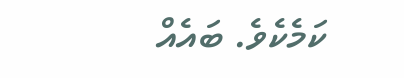ކަމެކެވެ. ބައެއް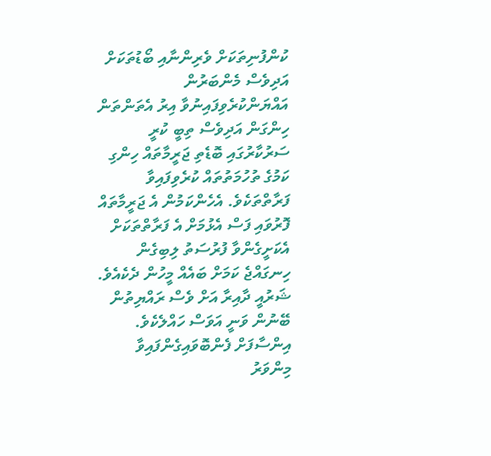ކުންފުނިތަކަށް ވެރިންނާއި ބޯޑުތަކަށް އަދިވެސް މެންބަރުން އައްޔަންކުރެވިފައިނުވާ އިރު އެތަންތަން ހިންގަން އަދިވެސް ތިބީ ކުރީ ސަރުކާރުގައި ބޮޑެތި ޖަރީމާތައް ހިންގި ކަމުގެ ތުހުމަތުތައް ކުރެވިފައިވާ ފަރާތްތަކެވެ. އެހެންކަމުން އެ ޖަރީމާތައް ފޮރުވައި ފަސް އެޅުމަށް އެ ފަރާތްތަކަށް އެކަށީގެންވާ ފުރުސަތު ލިބިގެން ހިނގައްޖެ ކަމަށް ބައެއް މީހުން ދެކެއެވެ.
ޝަރުއީ ދާއިރާ އަށް ވެސް ރައްޔިތުން ބޭނުން ވަނީ އަވަސް ހައްލެކެވެ. އިންސާފަށް ފެންބޮވައިގެންފައިވާ މިންވަރު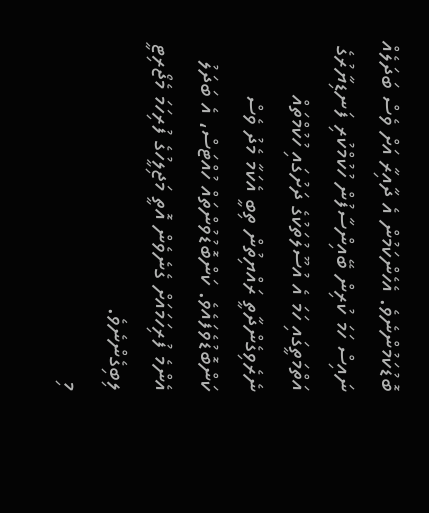ބޮޑުކަމުންނެވެ. އެހެންކަމުން އެ ދާއިރާ އަށް ވެސް ބަދަލެއް ނައިސް ހަމަ ކުރިން ބޭއިންސާފުން ހުކުމްކުރި ފަނޑިޔާރުގެ އަތްމަތީގައި ހަމަ އެ އުސޫލުތަކުގެ ދަށުގައި ހުކުމްތައް ނެރެވިގެންދާތީ ރައްޔިތުން ތިބީ އެކަމާ މެދު ވެސް ކަންބޮޑުވެފައެވެ. ކަންބޮޑުވުންތައް ހުއްޓަސް، އެ ބަދަލު އެންމެ ފުރިހަމައަށް ގެނެވެން އޮތީ މަޖިލީހުގެ ފުރިހަމަ މެޖޯރިޓީ ލިބިގެންނެވެ.
މި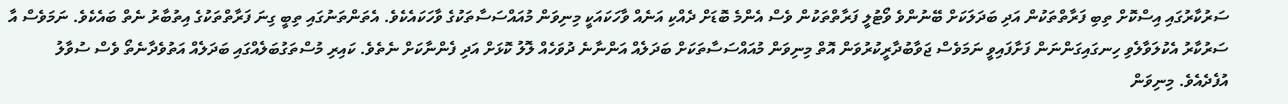ސަރުކާރުގައި އިސްކޮށް ތިބި ފަރާތްތަކުން އަދި ބަދަލަކަށް ބޭނުންވެ ވޯޓުލީ ފަރާތްތަކުން ވެސް އެންމެ ބޮޑަށް ދެއްކި އަނެއް ވާހަކައަކީ މިނިވަން މުއައްސަސާތަކުގެ ވާހަކައެކެވެ. އެތަންތަނުގައި ތިބީ ގިނަ ފަރާތްތަކުގެ އިތުބާރު ނެތް ބައެކެވެ. ނަމަވެސް އާ ސަރުކާރު އެކުލަވާލެވި ހިނގައިގަންނަން ފަށާފައިވީ ނަމަވެސް ޖަވާބުދާރީކުރުވަން އޮތް މިނިވަން މުއައްސަސާތަކަށް ބަދަލެއް އަންނާނެ ދުވަހެއް ލޮލު ކޮޅަށް އަދި ފެންނާކަށް ނެތެވެ. ކައިރި މުސްތަގުބަލެއްގައި ބަދަލެއް އަތުވެދާނެތޯ ވެސް ސުވާލު އުފެދެއެވެ. މިނިވަން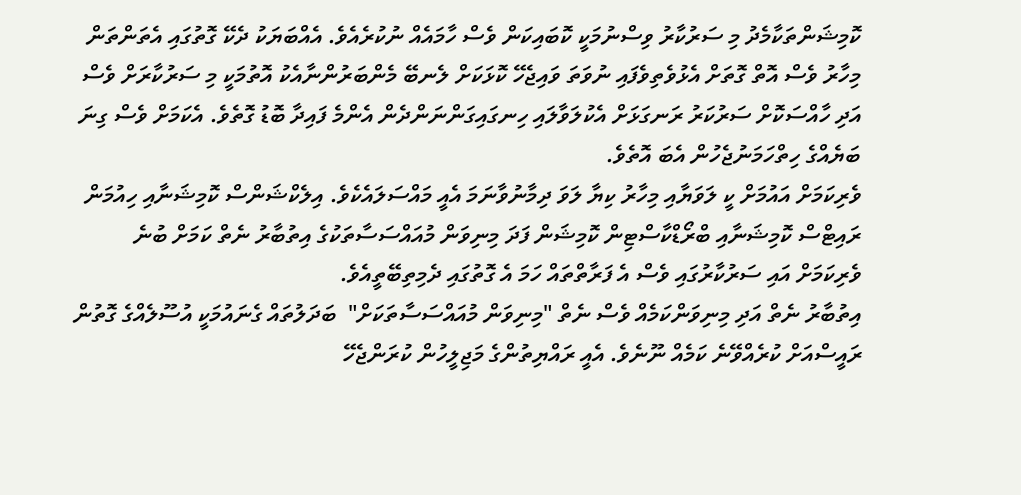ކޮމިޝަންތަކާމެދު މި ސަރުކާރު ވިސްނުމަކީ ކޮބައިކަން ވެސް ހާމައެއް ނުކުރެއެވެ. އެއްބަޔަކު ދެކޭ ގޮތުގައި އެތަންތަން މިހާރު ވެސް އޮތް ގޮތަށް އެޅުވެތިވެފައި ނުވަތަ ވައިޖެހޭ ކޮޅަކަށް ލެނބޭ މެންބަރުންނާއެކު އޮތުމަކީ މި ސަރުކާރަށް ވެސް އަދި ހާއްސަކޮށް ސަރުކަރު ރަނގަޅަށް އެކުލަވާލައި ހިނގައިގަންނަންދެން އެންމެ ފައިދާ ބޮޑު ގޮތެވެ. އެކަމަށް ވެސް ގިނަ ބަޔެއްގެ ހިތްހަމަނުޖެހުން އެބަ އޮތެވެ.
ވެރިކަމަށް އައުމަށް ކީ ލަވަޔާއި މިހާރު ކިޔާ ލަވަ ދިމާނުވާނަމަ އެއީ މައްސަލައެކެވެ. އިލެކްޝަންސް ކޮމިޝަނާއި ހިއުމަން ރައިޓްސް ކޮމިޝަނާއި ބްރޯޑްކާސްޓިން ކޮމިޝަން ފަދަ މިނިވަން މުއައްސަސާތަކުގެ އިތުބާރު ނެތް ކަމަށް ބުނެ ވެރިކަމަށް އައި ސަރުކާރުގައި ވެސް އެ ފަރާތްތައް ހަމަ އެ ގޮތުގައި ދެމިތިބޭތީއެވެ.
އިތުބާރު ނެތް އަދި މިނިވަންކަމެއް ވެސް ނެތް "މިނިވަން މުއައްސަސާތަކަށް"  ބަދަލުތައް ގެނައުމަކީ އުސޫލެއްގެ ގޮތުން ރައީސްއަށް ކުރެއްވޭނެ ކަމެއް ނޫނެވެ. އެއީ ރައްޔިތުންގެ މަޖިލީހުން ކުރަންޖެހޭ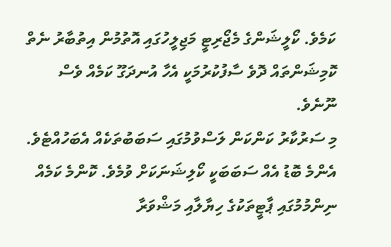ކަމެވެ. ކޯލީޝަންގެ މެޖޯރިޓީ މަޖިލީހުގައި އޮތުމުން އިތުބާރު ނެތް ކޮމިޝަންތައް ދޮވެ ސާފުކުރުމަކީ އެހާ އުނދަގޫ ކަމެއް ވެސް ނޫނެވެ.
މި ސަރުކާރު ކަންކަން ލަސްވުމުގައި ސަބަބުތަކެއް އެބަހުއްޓެވެ. އެންމެ ބޮޑު އެއް ސަބަބަކީ ކޯލިޝަނަކަށް ވުމެވެ. ކޮންމެ ކަމެއް ނިންމުމުގައި ޕާޓީތަކުގެ ހިޔާލާއި މަޝްވަރާ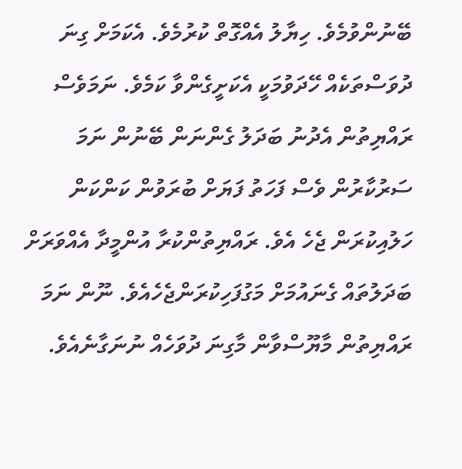ބޭނުންވުމެވެ. ހިޔާލު އެއްގޮތް ކުރުމެވެ. އެކަމަށް ގިނަ ދުވަސްތަކެއް ހޭދަވުމަކީ އެކަށީގެންވާ ކަމެވެ. ނަމަވެސް ރައްޔިތުން އެދުނު ބަދަލު ގެންނަން ބޭނުން ނަމަ ސަރުކާރުން ވެސް ފަހަތު ފަޔަށް ބުރަވުން ކަންކަން ހަލުއިކުރަން ޖެހެ އެވެ. ރައްޔިތުންކުރާ އުންމީދާ އެއްވަރަށް ބަދަލުތައް ގެނައުމަށް މަގުފަހިކުރަންޖެހެއެވެ. ނޫން ނަމަ ރައްޔިތުން މާޔޫސްވާން މާގިނަ ދުވަހެއް ނުނަގާނެއެވެ.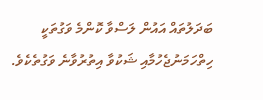ބަދަލުތައް އައުން ލަސްވާ ކޮންމެ ވަގުތަކީ ހިތްހަމަނުޖެހުމާއި ޝަކުވާ އިތުރުވާނެ ވަގުތެކެވެ.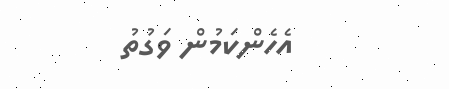އެހެންކަމުން ވަގުތު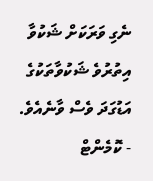ނެގި ވަރަކަށް ޝަކުވާ އިތުރުވެ ޝަކުވާތަކުގެ އަޑުގަދަ ވެސް ވާނެއެވެ.
- ކޮމެންޓް